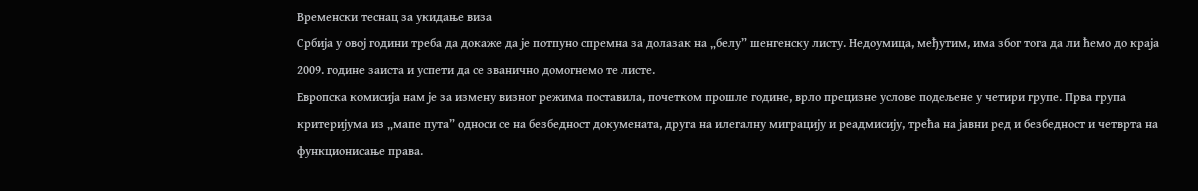Временски теснац за укидање виза
Србија у овој години треба да докаже да је потпуно спремна за долазак на „белу” шенгенску листу. Недоумица, међутим, има због тога да ли ћемо до краја 2009. године заиста и успети да се званично домогнемо те листе.
Европска комисија нам је за измену визног режима поставила, почетком прошле године, врло прецизне услове подељене у четири групе. Прва група критеријума из „мапе пута” односи се на безбедност докумената, друга на илегалну миграцију и реадмисију, трећа на јавни ред и безбедност и четврта на функционисање права.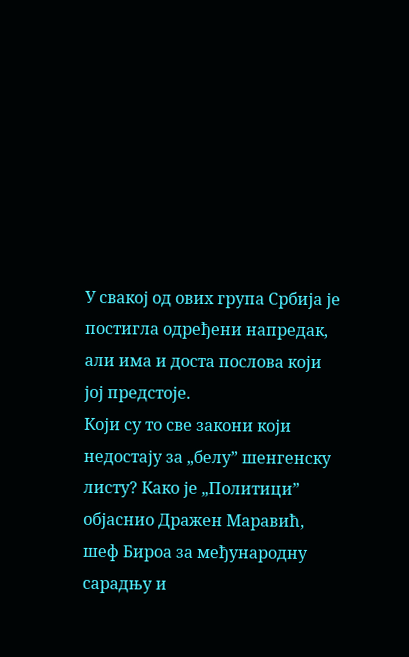У свакој од ових група Србија је постигла одређени напредак, али има и доста послова који јој предстоје.
Који су то све закони који недостају за „белу” шенгенску листу? Како је „Политици” објаснио Дражен Маравић, шеф Бироа за међународну сарадњу и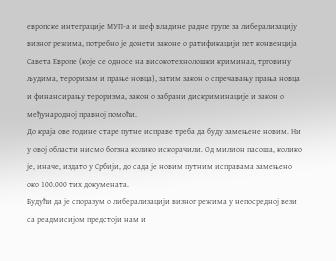европске интеграције МУП-а и шеф владине радне групе за либерализацију визног режима, потребно је донети законе о ратификацији пет конвенција Савета Европе (које се односе на високотехнолошки криминал, трговину људима, тероризам и прање новца), затим закон о спречавању прања новца и финансирању тероризма, закон о забрани дискриминације и закон о међународној правној помоћи.
До краја ове године старе путне исправе треба да буду замењене новим. Ни у овој области нисмо богзна колико искорачили. Од милион пасоша, колико је, иначе, издато у Србији, до сада је новим путним исправама замењено око 100.000 тих докумената.
Будући да је споразум о либерализацији визног режима у непосредној вези са реадмисијом предстоји нам и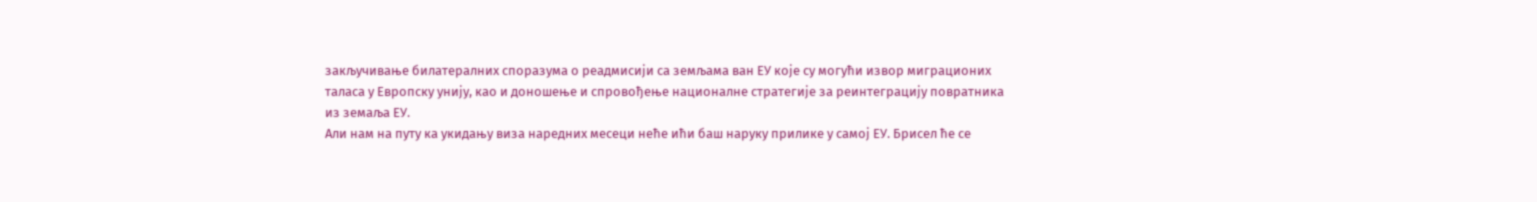закључивање билатералних споразума о реадмисији са земљама ван ЕУ које су могући извор миграционих таласа у Европску унију, као и доношење и спровођење националне стратегије за реинтеграцију повратника из земаља ЕУ.
Али нам на путу ка укидању виза наредних месеци неће ићи баш наруку прилике у самој ЕУ. Брисел ће се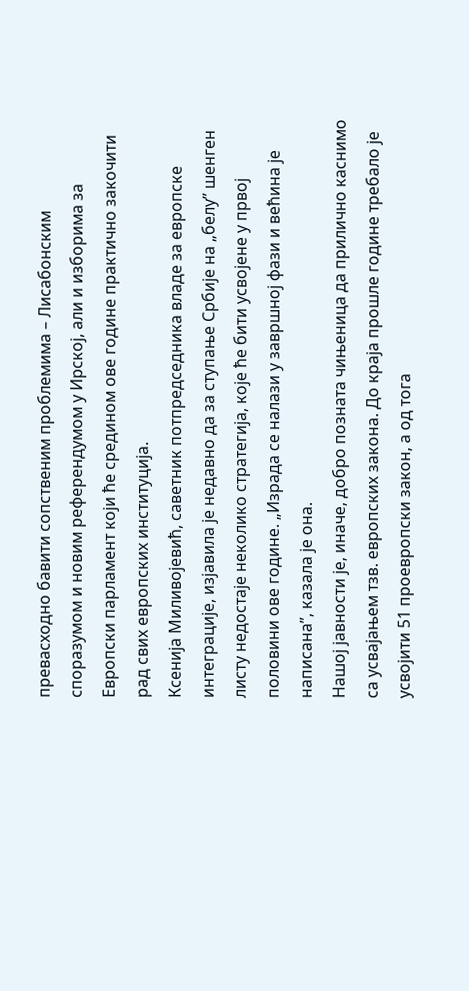превасходно бавити сопственим проблемима – Лисабонским споразумом и новим референдумом у Ирској, али и изборима за Европски парламент који ће средином ове године практично закочити рад свих европских институција.
Ксенија Миливојевић, саветник потпредседника владе за европске интеграције, изјавила је недавно да за ступање Србије на „белу” шенген листу недостаје неколико стратегија, које ће бити усвојене у првој половини ове године. „Израда се налази у завршној фази и већина је написана”, казала је она.
Нашој јавности је, иначе, добро позната чињеница да прилично каснимо са усвајањем тзв. европских закона. До краја прошле године требало је усвојити 51 проевропски закон, а од тога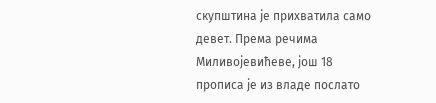скупштина је прихватила само девет. Према речима Миливојевићеве, још 18 прописа је из владе послато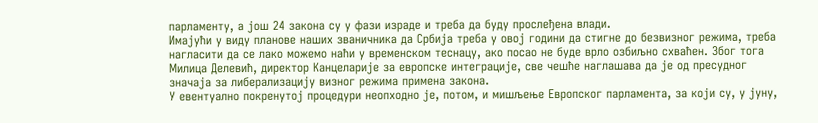парламенту, а још 24 закона су у фази израде и треба да буду прослеђена влади.
Имајући у виду планове наших званичника да Србија треба у овој години да стигне до безвизног режима, треба нагласити да се лако можемо наћи у временском теснацу, ако посао не буде врло озбиљно схваћен. Због тога Милица Делевић, директор Канцеларије за европске интеграције, све чешће наглашава да је од пресудног значаја за либерализацију визног режима примена закона.
У евентуално покренутој процедури неопходно је, потом, и мишљење Европског парламента, за који су, у јуну,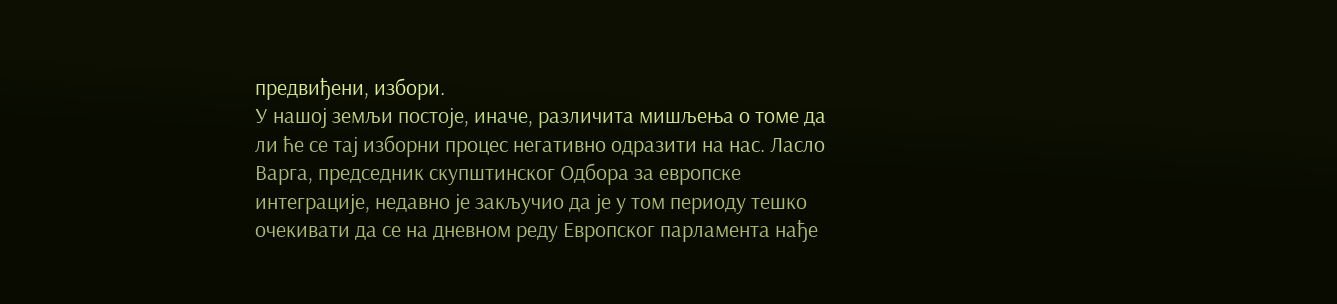предвиђени, избори.
У нашој земљи постоје, иначе, различита мишљења о томе да ли ће се тај изборни процес негативно одразити на нас. Ласло Варга, председник скупштинског Одбора за европске интеграције, недавно је закључио да је у том периоду тешко очекивати да се на дневном реду Европског парламента нађе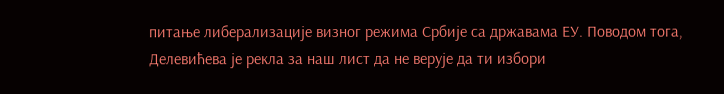питање либерализације визног режима Србије са државама ЕУ. Поводом тога, Делевићева је рекла за наш лист да не верује да ти избори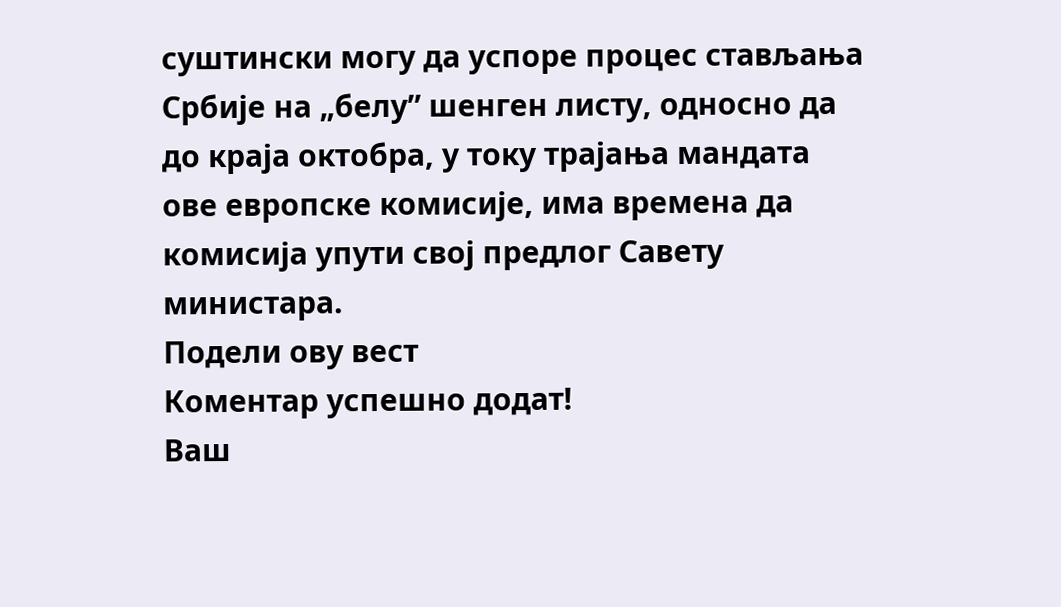суштински могу да успоре процес стављања Србије на „белу” шенген листу, односно да до краја октобра, у току трајања мандата ове европске комисије, има времена да комисија упути свој предлог Савету министара.
Подели ову вест
Комeнтар успeшно додат!
Ваш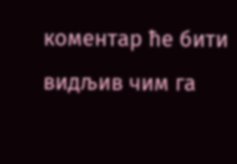комeнтар ћe бити видљив чим га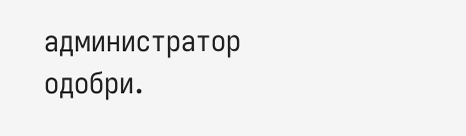администратор одобри.